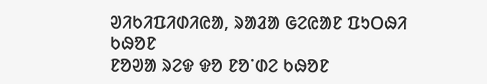ᱣᱤᱠᱤᱯᱤᱰᱤᱭᱟ, ᱨᱟᱲᱟ ᱜᱮᱭᱟᱱ ᱯᱩᱛᱷᱤ ᱠᱷᱚᱱ
ᱱᱚᱣᱟ ᱨᱮᱫ ᱫᱚ ᱱᱚᱸᱰᱮ ᱠᱷᱚᱱ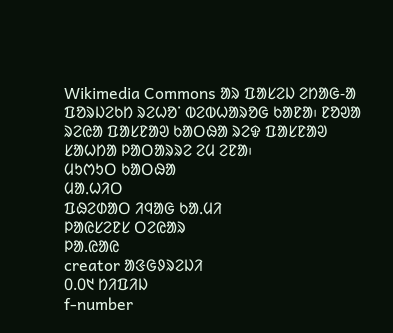Wikimedia Commons ᱟᱨ ᱯᱟᱥᱮᱡ ᱮᱴᱟᱜ-ᱟ ᱯᱚᱨᱡᱮᱠᱴ ᱨᱮᱦᱚᱸ ᱵᱮᱵᱦᱟᱨᱚᱜ ᱠᱟᱱᱟ᱾ ᱱᱚᱣᱟ ᱨᱮᱭᱟ ᱯᱟᱥᱱᱟᱣ ᱠᱟᱛᱷᱟ ᱨᱮᱫ ᱯᱟᱥᱱᱟᱣ ᱥᱟᱦᱴᱟ ᱞᱟᱛᱟᱨᱨᱮ ᱮᱢ ᱮᱱᱟ᱾
ᱢᱩᱬᱩᱛ ᱠᱟᱛᱷᱟ
ᱢᱟᱹᱦᱤᱛ
ᱯᱷᱮᱰᱟᱛ ᱤᱧᱟᱜ ᱠᱟᱹᱢᱤ
ᱞᱟᱭᱥᱮᱱᱥ ᱛᱮᱭᱟᱨ
ᱞᱟ.ᱭᱟᱭ
creator ᱟᱝᱜᱽᱨᱮᱡᱤ
᱐.᱐᱑ ᱴᱤᱯᱤᱡ
f-number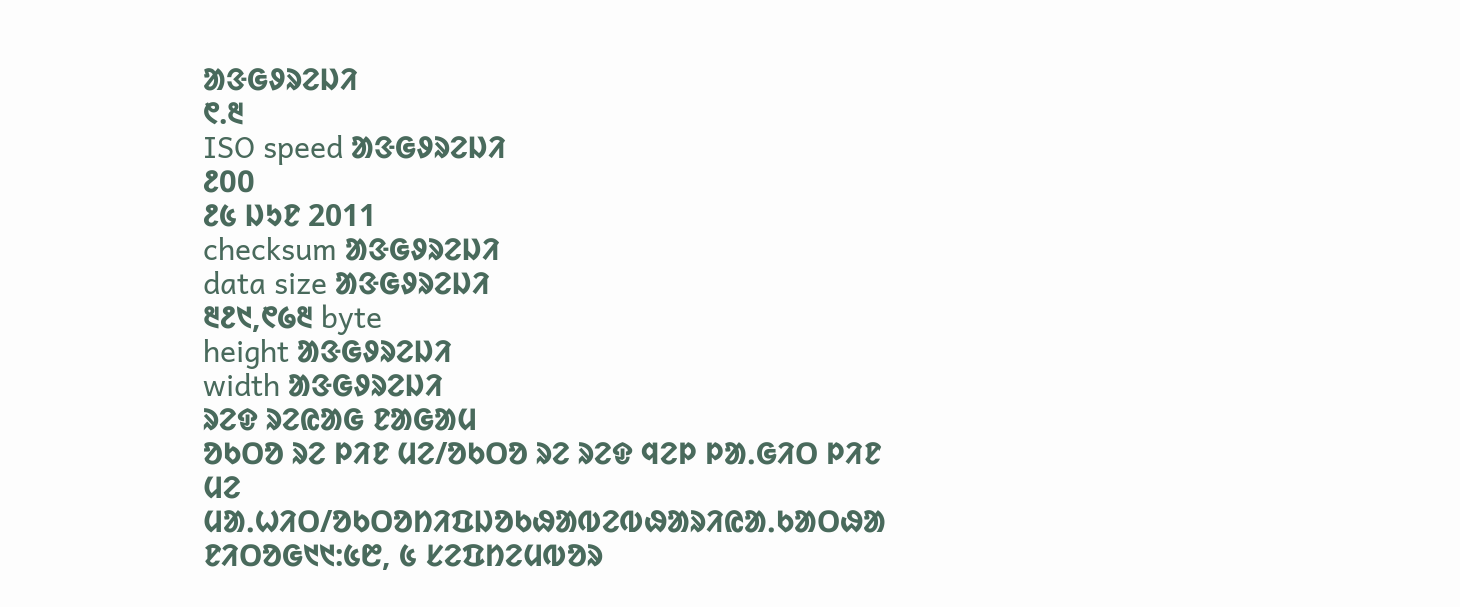ᱟᱝᱜᱽᱨᱮᱡᱤ
᱖.᱓
ISO speed ᱟᱝᱜᱽᱨᱮᱡᱤ
᱒᱐᱐
᱒᱕ ᱡᱩᱱ 2011
checksum ᱟᱝᱜᱽᱨᱮᱡᱤ
data size ᱟᱝᱜᱽᱨᱮᱡᱤ
᱓᱒᱑,᱖᱙᱓ byte
height ᱟᱝᱜᱽᱨᱮᱡᱤ
width ᱟᱝᱜᱽᱨᱮᱡᱤ
ᱨᱮᱫ ᱨᱮᱭᱟᱜ ᱱᱟᱜᱟᱢ
ᱚᱠᱛᱚ ᱨᱮ ᱞᱤᱱ ᱢᱮ/ᱚᱠᱛᱚ ᱨᱮ ᱨᱮᱫ ᱧᱮᱞ ᱞᱟᱹᱜᱤᱛ ᱞᱤᱱ ᱢᱮ
ᱢᱟᱹᱦᱤᱛ/ᱚᱠᱛᱚᱴᱤᱯᱡᱚᱠᱷᱟᱵᱮᱵᱷᱟᱨᱤᱭᱟᱹᱠᱟᱛᱷᱟ
ᱱᱤᱛᱚᱜ᱑᱑:᱕᱘, ᱕ ᱥᱮᱯᱴᱮᱢᱵᱚᱨ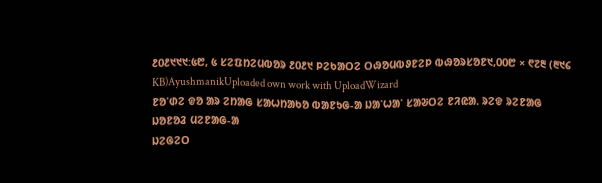᱒᱐᱒᱑᱑᱑:᱕᱘, ᱕ ᱥᱮᱯᱴᱮᱢᱵᱚᱨ ᱒᱐᱒᱑ ᱞᱮᱠᱟᱛᱮ ᱛᱷᱚᱢᱵᱽᱱᱮᱞ ᱵᱷᱚᱨᱥᱚᱱ᱑,᱐᱐᱘ × ᱖᱗᱓ (᱓᱑᱔ KB)AyushmanikUploaded own work with UploadWizard
ᱱᱚᱸᱰᱮ ᱫᱚ ᱟᱨ ᱮᱴᱟᱜ ᱥᱟᱦᱴᱟᱠᱚ ᱵᱟᱱᱩᱜ-ᱟ ᱡᱟᱸᱦᱟᱸ ᱥᱟᱶᱛᱮ ᱱᱤᱭᱟᱹ ᱨᱮᱫ ᱨᱮᱱᱟᱜ ᱡᱚᱱᱚᱲ ᱢᱮᱱᱟᱜ-ᱟ
ᱡᱮᱜᱮᱛ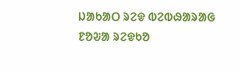ᱡᱟᱠᱟᱛ ᱨᱮᱫ ᱵᱮᱵᱷᱟᱨᱟᱜ
ᱱᱚᱶᱟ ᱨᱮᱫᱠᱚ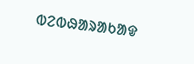ᱵᱮᱵᱷᱟᱨᱟᱠᱟᱫ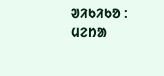ᱣᱤᱠᱤᱠᱚ :
ᱢᱮᱴᱟ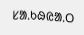ᱥᱟᱹᱠᱷᱭᱟᱹᱛ